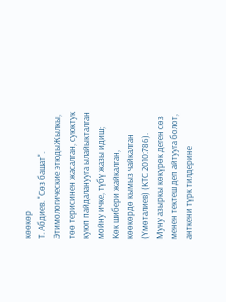көөкөр
Т. Абдиев. "Сөз башат". Этимологические этюдыЖылкы, төө терисинен жасалган, суюктук куюп пайдаланууга ылайыкталган мойну ичке, түбү жазы идиш; Көк шибери жайкалган, көөкөрдө кымыз чайкалган (Үмөталиев) (КТС 2010:786). Муну азыркы көкүрөк деген сөз менен тектеш деп айтууга болот, анткени түрк тилдерине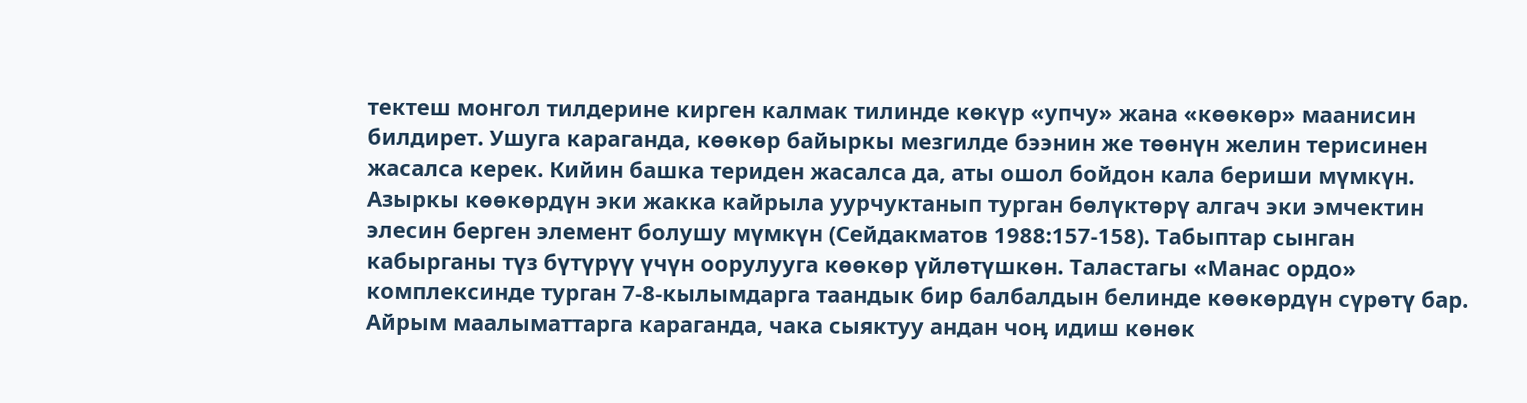тектеш монгол тилдерине кирген калмак тилинде көкүр «упчу» жана «көөкөр» маанисин билдирет. Ушуга караганда, көөкөр байыркы мезгилде бээнин же төөнүн желин терисинен жасалса керек. Кийин башка териден жасалса да, аты ошол бойдон кала бериши мүмкүн. Азыркы көөкөрдүн эки жакка кайрыла уурчуктанып турган бөлүктөрү алгач эки эмчектин элесин берген элемент болушу мүмкүн (Сейдакматов 1988:157-158). Табыптар сынган кабырганы түз бүтүрүү үчүн оорулууга көөкөр үйлөтүшкөн. Таластагы «Манас ордо» комплексинде турган 7-8-кылымдарга таандык бир балбалдын белинде көөкөрдүн сүрөтү бар. Айрым маалыматтарга караганда, чака сыяктуу андан чоӊ идиш көнөк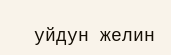уйдун желин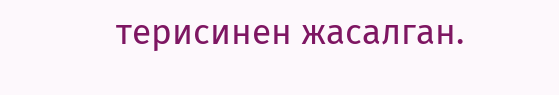терисинен жасалган.